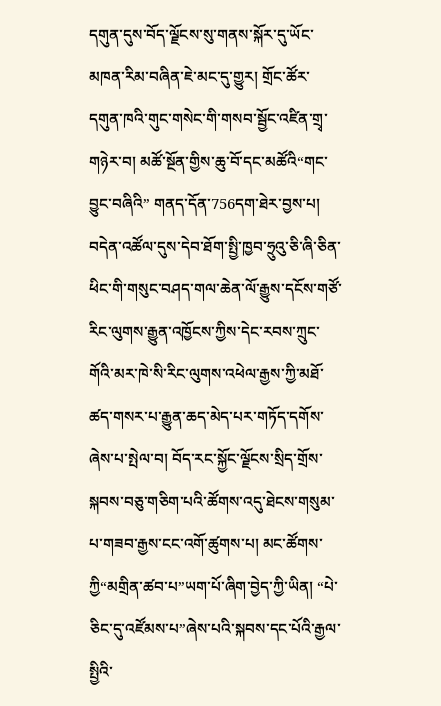དགུན་དུས་བོད་ལྗོངས་སུ་གནས་སྐོར་དུ་ཡོང་མཁན་རིམ་བཞིན་ཇེ་མང་དུ་གྱུར། གྲོང་ཚོར་དགུན་ཁའི་གུང་གསེང་གི་གསབ་སྦྱོང་འཛིན་གྲྭ་གཉེར་བ། མཚོ་སྔོན་གྱིས་ཆུ་བོ་དང་མཚོའི“གང་བྱུང་བཞིའི” གནད་དོན་756དག་ཐེར་བྱས་པ། བདེན་འཚོལ་དུས་དེབ་ཐོག་སྤྱི་ཁྱབ་ཧྲུའུ་ཅི་ཞི་ཅིན་ཕིང་གི་གསུང་བཤད་གལ་ཆེན་ལོ་རྒྱུས་དངོས་གཙོ་རིང་ལུགས་རྒྱུན་འཁྱོངས་ཀྱིས་དེང་རབས་ཀྲུང་གོའི་མར་ཁེ་སི་རིང་ལུགས་འཕེལ་རྒྱས་ཀྱི་མཐོ་ཚད་གསར་པ་རྒྱུན་ཆད་མེད་པར་གཏོད་དགོས་ཞེས་པ་སྤེལ་བ། བོད་རང་སྐྱོང་ལྗོངས་སྲིད་གྲོས་སྐབས་བཅུ་གཅིག་པའི་ཚོགས་འདུ་ཐེངས་གསུམ་པ་གཟབ་རྒྱས་ངང་འགོ་ཚུགས་པ། མང་ཚོགས་ཀྱི“མགྲིན་ཚབ་པ”ཡག་པོ་ཞིག་བྱེད་ཀྱི་ཡིན། “པེ་ཅིང་དུ་འཛོམས་པ”ཞེས་པའི་སྐབས་དང་པོའི་རྒྱལ་སྤྱིའི་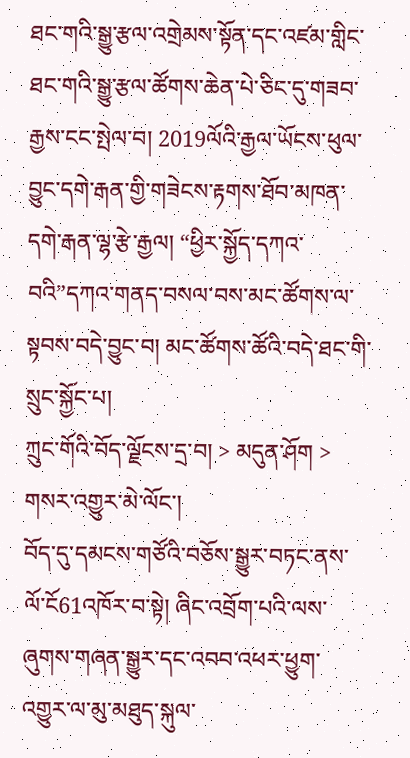ཐང་གའི་སྒྱུ་རྩལ་འགྲེམས་སྟོན་དང་འཛམ་གླིང་ཐང་གའི་སྒྱུ་རྩལ་ཚོགས་ཆེན་པེ་ཅིང་དུ་གཟབ་རྒྱས་ངང་སྤེལ་བ། 2019ལོའི་རྒྱལ་ཡོངས་ཕུལ་བྱུང་དགེ་རྒན་གྱི་གཟེངས་རྟགས་ཐོབ་མཁན་དགེ་རྒན་ལྷ་རྩེ་རྒྱལ། “ཕྱིར་སྐྱོད་དཀའ་བའི”དཀའ་གནད་བསལ་བས་མང་ཚོགས་ལ་སྟབས་བདེ་བྱུང་བ། མང་ཚོགས་ཚོའི་བདེ་ཐང་གི་སྲུང་སྐྱོང་པ།
ཀྲུང་གོའི་བོད་ལྗོངས་དྲ་བ། > མདུན་ཤོག > གསར་འགྱུར་མེ་ལོང་།
བོད་དུ་དམངས་གཙོའི་བཅོས་སྒྱུར་བཏང་ནས་ལོ་ངོ61འཁོར་བ་སྟེ། ཞིང་འབྲོག་པའི་ལས་ཞུགས་གཞན་སྒྱུར་དང་འབབ་འཕར་ཕྱུག་འགྱུར་ལ་མུ་མཐུད་སྐུལ་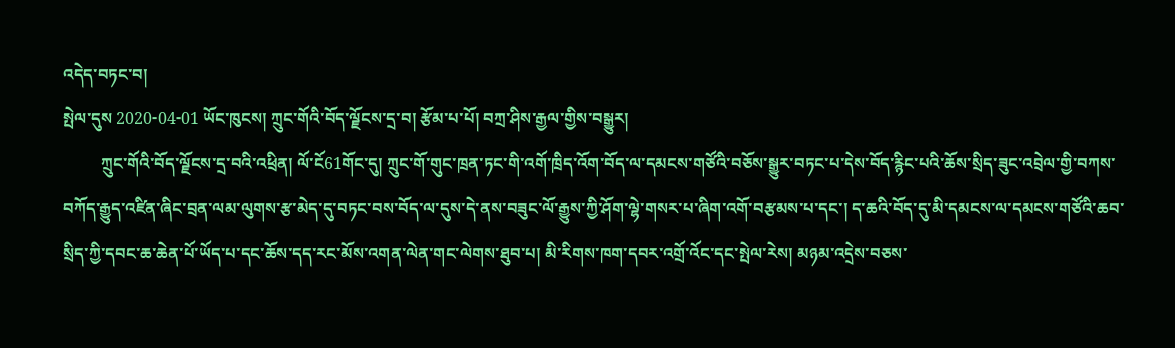འདེད་བཏང་བ།
སྤེལ་དུས 2020-04-01 ཡོང་ཁུངས། ཀྲུང་གོའི་བོད་ལྗོངས་དྲ་བ། རྩོམ་པ་པོ། བཀྲ་ཤིས་རྒྱལ་གྱིས་བསྒྱུར།
         ཀྲུང་གོའི་བོད་ལྗོངས་དྲ་བའི་འཕྲིན། ལོ་ངོ61གོང་དུ། ཀྲུང་གོ་གུང་ཁྲན་ཏང་གི་འགོ་ཁྲིད་འོག་བོད་ལ་དམངས་གཙོའི་བཅོས་སྒྱུར་བཏང་པ་དེས་བོད་རྙིང་པའི་ཆོས་སྲིད་ཟུང་འབྲེལ་གྱི་བཀས་བཀོད་རྒྱུད་འཛིན་ཞིང་བྲན་ལམ་ལུགས་རྩ་མེད་དུ་བཏང་བས་བོད་ལ་དུས་དེ་ནས་བཟུང་ལོ་རྒྱུས་ཀྱི་ཤོག་ལྷེ་གསར་པ་ཞིག་འགོ་བརྩམས་པ་དང་། ད་ཆའི་བོད་དུ་མི་དམངས་ལ་དམངས་གཙོའི་ཆབ་སྲིད་ཀྱི་དབང་ཆ་ཆེན་པོ་ཡོད་པ་དང་ཆོས་དད་རང་མོས་འགན་ལེན་གང་ལེགས་ཐུབ་པ། མི་རིགས་ཁག་དབར་འགྲོ་འོང་དང་སྤེལ་རེས། མཉམ་འདྲེས་བཅས་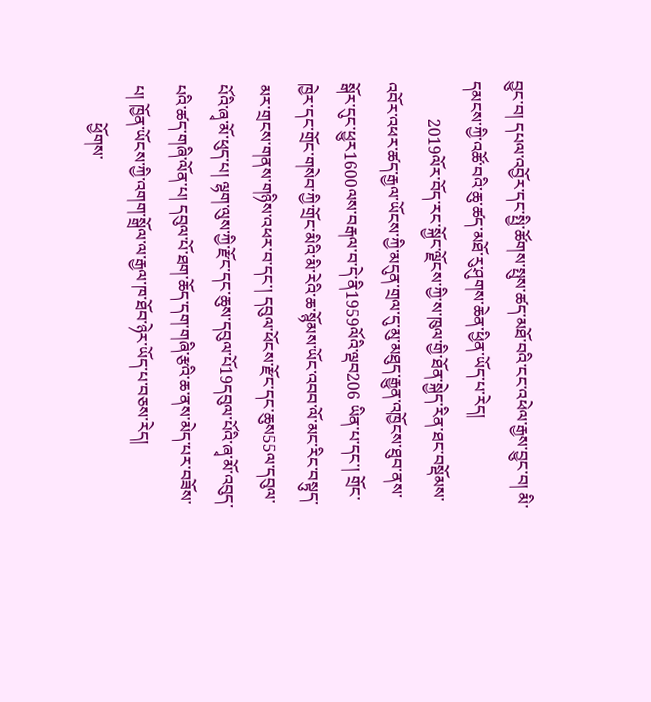བྱུང་བ། དཔལ་འབྱོར་དང་སྤྱི་ཚོགས་སྤུས་ཚད་མཐོ་བའི་ངང་འཕེལ་རྒྱས་བྱུང་བ། མི་དམངས་ཀྱི་འཚོ་བའི་ཆུ་ཚད་མཐོ་རུ་ཤུགས་ཆེན་ཕྱིན་ཡོད་པ་རེད།
         2019ལོར་བོད་རང་སྐྱོང་ལྗོངས་ཀྱི་ས་ཁུལ་གྱི་ཐོན་སྐྱེད་རིན་ཐང་བསྡོམས་འབོར་འཕར་ཚད་རྒྱལ་ཡོངས་ཀྱི་མདུན་གྲལ་དུ་མུ་མཐུད་རྒྱུན་འཁྱོངས་ཐུབ་ནས་སྒོར་དུང་ཕྱུར1600ལས་བརྒལ་བ་དེ་ནི1959ལོའི་ལྡབ206 ཡིན་པ་དང་། གྲོང་ཁྱེར་དང་གྲོང་གསེབ་ཀྱི་གྲོང་མིའི་མི་རེའི་ཆ་སྙོམས་ཡོང་འབབ་ལོ་མང་རིང་བསྟུད་མར་གྲངས་གནས་གཉིས་འཕར་བ་དང་། དབུལ་ཕོངས་རྫོང་དང་ཆུས55ལ་དབུལ་པོའི་ཞྭ་མོ་ཕུད་པ། ལྷག་ལུས་ཀྱི་རྫོང་དང་ཆུས་དབུལ་པོ19དབུལ་པོའི་ཞྭ་མོ་འབུད་པའི་ཚད་གཞི་ལོན་པ། དབུལ་པོ་ཐག་ཆོད་དག་གཞི་རྩའི་ཆ་ནས་མེད་པར་བཟོས་པ། ཁྱོན་ཡོངས་ཀྱི་འགག་སྒྲོལ་ལ་རྒྱལ་ཁ་ཐོབ་ཉེར་ཡོད་པ་བཅས་རེད།
         ཕྱོགས་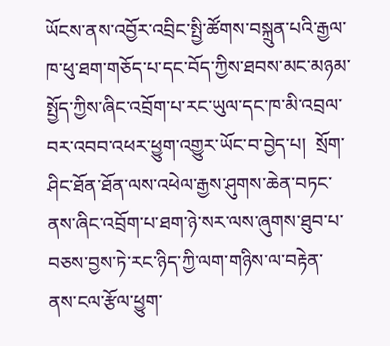ཡོངས་ནས་འབྱོར་འབྲིང་སྤྱི་ཚོགས་བསྐྲུན་པའི་རྒྱལ་ཁ་ཕུ་ཐག་གཅོད་པ་དང་བོད་ཀྱིས་ཐབས་མང་མཉམ་སྤྱོད་ཀྱིས་ཞིང་འབྲོག་པ་རང་ཡུལ་དང་ཁ་མི་འབྲལ་བར་འབབ་འཕར་ཕྱུག་འགྱུར་ཡོང་བ་བྱེད་པ།  སྲོག་ཤིང་ཐོན་ཐོན་ལས་འཕེལ་རྒྱས་ཤུགས་ཆེན་བཏང་ནས་ཞིང་འབྲོག་པ་ཐག་ཉེ་སར་ལས་ཞུགས་ཐུབ་པ་བཅས་བྱས་ཏེ་རང་ཉིད་ཀྱི་ལག་གཉིས་ལ་བརྟེན་ནས་ངལ་རྩོལ་ཕྱུག་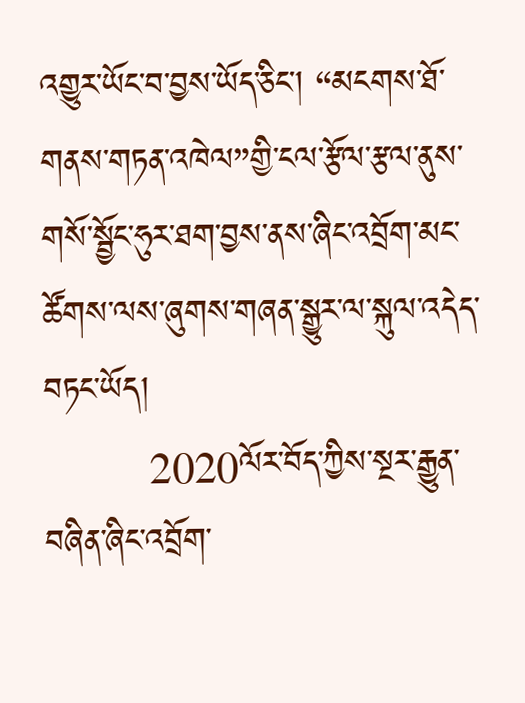འགྱུར་ཡོང་བ་བྱས་ཡོད་ཅིང་། “མངགས་ཐོ་གནས་གཏན་འཁེལ”གྱི་ངལ་རྩོལ་རྩལ་ནུས་གསོ་སྦྱོང་ཧུར་ཐག་བྱས་ནས་ཞིང་འབྲོག་མང་ཚོགས་ལས་ཞུགས་གཞན་སྒྱུར་ལ་སྐུལ་འདེད་བཏང་ཡོད།
         2020ལོར་བོད་ཀྱིས་སྔར་རྒྱུན་བཞིན་ཞིང་འབྲོག་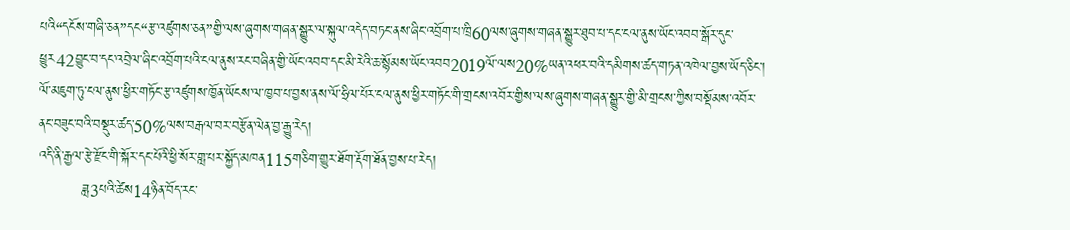པའི“དངོས་གཞི་ཅན”དང“རྩ་འཛུགས་ཅན”གྱི་ལས་ཞུགས་གཞན་སྒྱུར་ལ་སྐུལ་འདེད་བཏང་ནས་ཞིང་འབྲོག་པ་ཁྲི60ལས་ཞུགས་གཞན་སྒྱུར་ཐུབ་པ་དང་ངལ་ནུས་ཡོང་འབབ་སྒོར་དུང་ཕྱུར42བྱུང་བ་དང་འབྲེལ་ཞིང་འབྲོག་པའི་ངལ་ནུས་རང་བཞིན་གྱི་ཡོང་འབབ་དང་མི་རེའི་ཆ་སྙོམས་ཡོང་འབབ2019ལོ་ལས20%ཡན་འཕར་བའི་དམིགས་ཚད་གཏན་འཁེལ་བྱས་ཡོད་ཅིང་། ལོ་མཇུག་ཏུ་ངལ་ནུས་ཕྱིར་གཏོང་རྩ་འཛུགས་ཁྱོན་ཡོངས་ལ་ཁྱབ་པ་བྱས་ནས་ལོ་ཧྲིལ་པོར་ངལ་ནུས་ཕྱིར་གཏོང་གི་གྲངས་འབོར་གྱིས་ལས་ཞུགས་གཞན་སྒྱུར་གྱི་མི་གྲངས་ཀྱིས་བསྡོམས་འབོར་ནང་བཟུང་བའི་བསྡུར་ཚད་50%ལས་བརྒལ་བར་བརྩོན་ལེན་བྱ་རྒྱུ་རེད།
འདི་ནི་རྒྱལ་རྩེ་རྫོང་གི་སྐོར་དང་པོའི་ཕྱི་སོར་གླ་པར་སྐྱོད་མཁན115གཅིག་གྱུར་ཐོག་རྡོག་ཐོན་བྱས་པ་རེད།
         ཟླ3པའི་ཚེས14ཉིན་བོད་རང་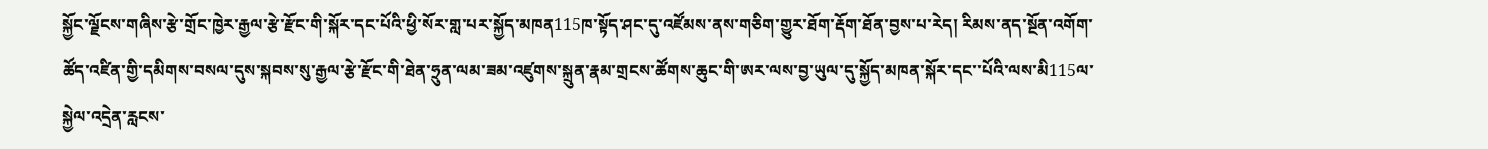སྐྱོང་ལྗོངས་གཞིས་རྩེ་གྲོང་ཁྱེར་རྒྱལ་རྩེ་རྫོང་གི་སྐོར་དང་པོའི་ཕྱི་སོར་གླ་པར་སྐྱོད་མཁན115ཁ་སྟོད་ཤང་དུ་འཛོམས་ནས་གཅིག་གྱུར་ཐོག་རྡོག་ཐོན་བྱས་པ་རེད། རིམས་ནད་སྔོན་འགོག་ཚོད་འཛིན་གྱི་དམིགས་བསལ་དུས་སྐབས་སུ་རྒྱལ་རྩེ་རྫོང་གི་ཐེན་ཧྲུན་ལམ་ཟམ་འཛུགས་སྐྲུན་རྣམ་གྲངས་ཚོགས་ཆུང་གི་ཨར་ལས་བྱ་ཡུལ་དུ་སྐྱོད་མཁན་སྐོར་དང་་པོའི་ལས་མི115ལ་སྐྱེལ་འདྲེན་རླངས་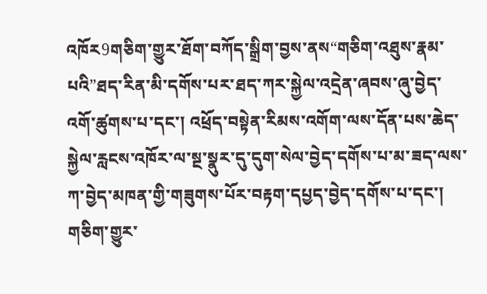འཁོར9གཅིག་གྱུར་ཐོག་བཀོད་སྒྲིག་བྱས་ནས“གཅིག་འཐུས་རྣམ་པའི”ཐད་རིན་མི་དགོས་པར་ཐད་ཀར་སྐྱེལ་འདྲེན་ཞབས་ཞུ་བྱེད་འགོ་ཚུགས་པ་དང་། འཕྲོད་བསྟེན་རིམས་འགོག་ལས་དོན་པས་ཆེད་སྐྱེལ་རླངས་འཁོར་ལ་སྔ་སྣུར་དུ་དུག་སེལ་བྱེད་དགོས་པ་མ་ཟད་ལས་ཀ་བྱེད་མཁན་གྱི་གཟུགས་པོར་བརྟག་དཔྱད་བྱེད་དགོས་པ་དང་། གཅིག་གྱུར་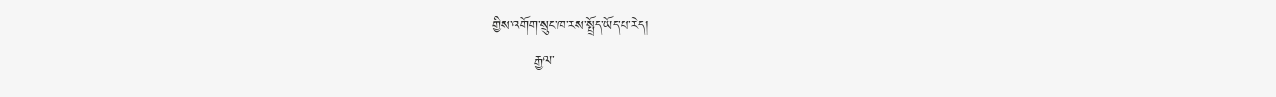གྱིས་འགོག་སྲུང་ཁ་རས་སྤྲོད་ཡོད་པ་རེད།
         རྒྱལ་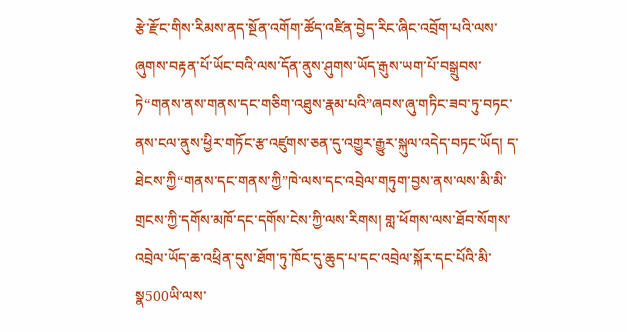རྩེ་རྫོང་གིས་རིམས་ནད་སྔོན་འགོག་ཚོད་འཛིན་བྱེད་རིང་ཞིང་འབྲོག་པའི་ལས་ཞུགས་བརྟན་པོ་ཡོང་བའི་ལས་དོན་ནུས་ཤུགས་ཡོད་རྒུས་ཡག་པོ་བསྒྲུབས་ཏེ“གནས་ནས་གནས་དང་གཅིག་འཐུས་རྣམ་པའི”ཞབས་ཞུ་གཏིང་ཟབ་ཏུ་བཏང་ནས་ངལ་ནུས་ཕྱིར་གཏོང་རྩ་འཛུགས་ཅན་དུ་འགྱུར་རྒྱུར་སྐུལ་འདེད་བཏང་ཡོད། ད་ཐེངས་ཀྱི“གནས་དང་གནས་ཀྱི”ཁེ་ལས་དང་འབྲེལ་གཏུག་བྱས་ནས་ལས་མི་མི་གྲངས་ཀྱི་དགོས་མཁོ་དང་དགོས་ངེས་ཀྱི་ལས་རིགས། གླ་ཕོགས་ལས་ཐོབ་སོགས་འབྲེལ་ཡོད་ཆ་འཕྲིན་དུས་ཐོག་ཏུ་ཁོང་དུ་ཆུད་པ་དང་འབྲེལ་སྐོར་དང་པོའི་མི་སྣ500ཡི་ལས་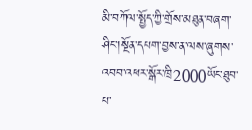མི་བཀོལ་སྤྱོད་ཀྱི་གྲོས་མཐུན་བཞག་ཤིང་།སྔོན་དཔག་བྱས་ན་ལས་ཞུགས་འབབ་འཕར་སྒོར་ཁྲི2000ཡོང་ཐུབ་པ་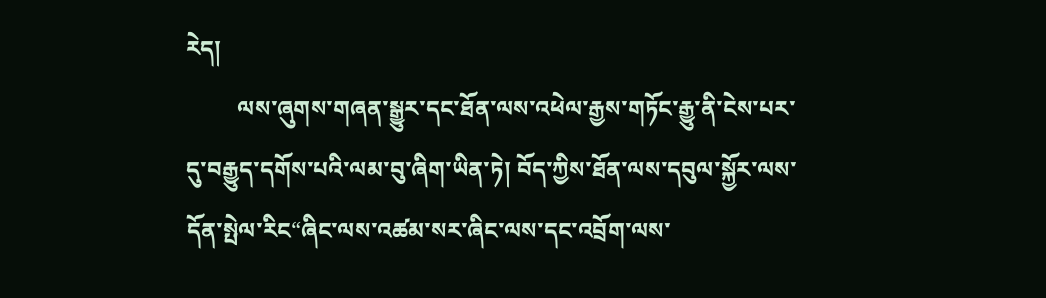རེད།
         ལས་ཞུགས་གཞན་སྒྱུར་དང་ཐོན་ལས་འཕེལ་རྒྱས་གཏོང་རྒྱུ་ནི་ངེས་པར་དུ་བརྒྱུད་དགོས་པའི་ལམ་བུ་ཞིག་ཡིན་ཏེ། བོད་ཀྱིས་ཐོན་ལས་དབུལ་སྐྱོར་ལས་དོན་སྤེལ་རིང“ཞིང་ལས་འཚམ་སར་ཞིང་ལས་དང་འབྲོག་ལས་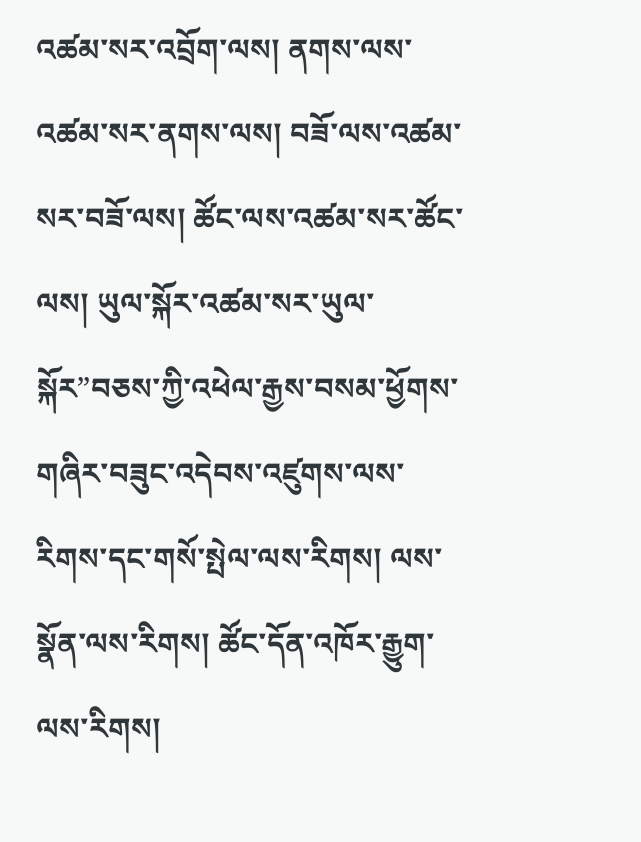འཚམ་སར་འབྲོག་ལས། ནགས་ལས་འཚམ་སར་ནགས་ལས། བཟོ་ལས་འཚམ་སར་བཟོ་ལས། ཚོང་ལས་འཚམ་སར་ཚོང་ལས། ཡུལ་སྐོར་འཚམ་སར་ཡུལ་སྐོར”བཅས་ཀྱི་འཕེལ་རྒྱས་བསམ་ཕྱོགས་གཞིར་བཟུང་འདེབས་འཛུགས་ལས་རིགས་དང་གསོ་སྤེལ་ལས་རིགས། ལས་སྣོན་ལས་རིགས། ཚོང་དོན་འཁོར་རྒྱུག་ལས་རིགས།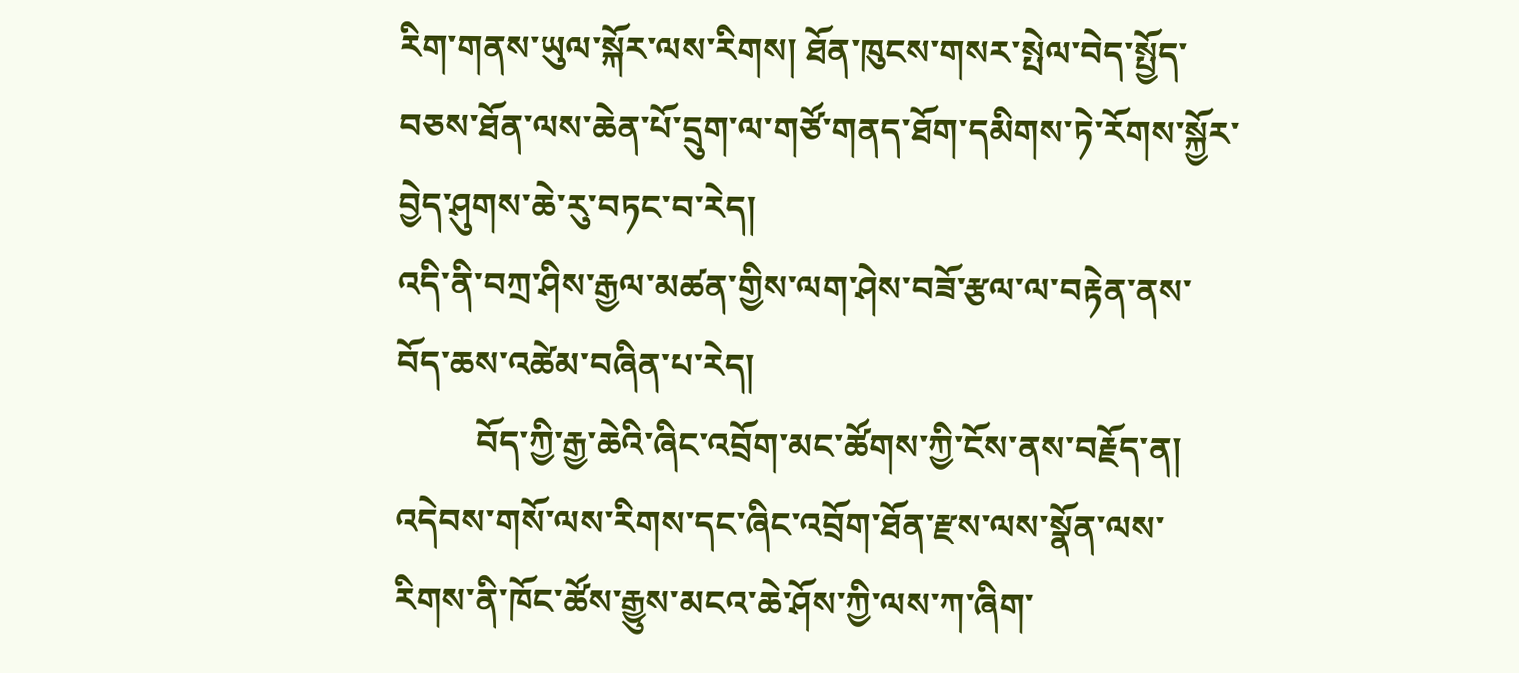རིག་གནས་ཡུལ་སྐོར་ལས་རིགས། ཐོན་ཁུངས་གསར་སྤེལ་བེད་སྤྱོད་བཅས་ཐོན་ལས་ཆེན་པོ་དྲུག་ལ་གཙོ་གནད་ཐོག་དམིགས་ཏེ་རོགས་སྐྱོར་བྱེད་ཤུགས་ཆེ་རུ་བཏང་བ་རེད།
འདི་ནི་བཀྲ་ཤིས་རྒྱལ་མཚན་གྱིས་ལག་ཤེས་བཟོ་རྩལ་ལ་བརྟེན་ནས་བོད་ཆས་འཚེམ་བཞིན་པ་རེད།
         བོད་ཀྱི་རྒྱ་ཆེའི་ཞིང་འབྲོག་མང་ཚོགས་ཀྱི་ངོས་ནས་བརྗོད་ན། འདེབས་གསོ་ལས་རིགས་དང་ཞིང་འབྲོག་ཐོན་རྫས་ལས་སྣོན་ལས་རིགས་ནི་ཁོང་ཚོས་རྒྱུས་མངའ་ཆེ་ཤོས་ཀྱི་ལས་ཀ་ཞིག་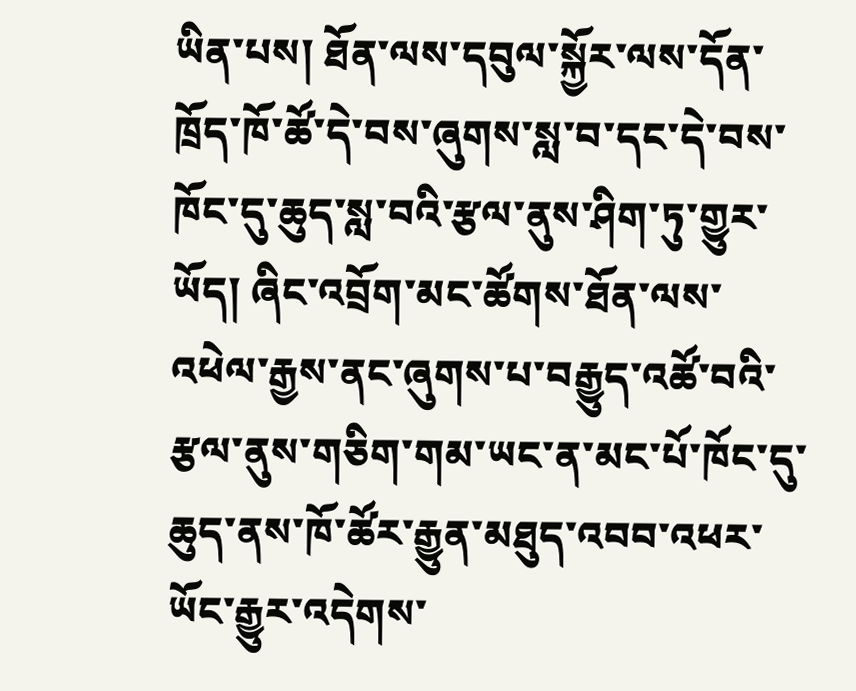ཡིན་པས། ཐོན་ལས་དབུལ་སྐྱོར་ལས་དོན་ཁྲོད་ཁོ་ཚོ་དེ་བས་ཞུགས་སླ་བ་དང་དེ་བས་ཁོང་དུ་ཆུད་སླ་བའི་རྩལ་ནུས་ཤིག་ཏུ་གྱུར་ཡོད། ཞིང་འབྲོག་མང་ཚོགས་ཐོན་ལས་འཕེལ་རྒྱས་ནང་ཞུགས་པ་བརྒྱུད་འཚོ་བའི་རྩལ་ནུས་གཅིག་གམ་ཡང་ན་མང་པོ་ཁོང་དུ་ཆུད་ནས་ཁོ་ཚོར་རྒྱུན་མཐུད་འབབ་འཕར་ཡོང་རྒྱུར་འདེགས་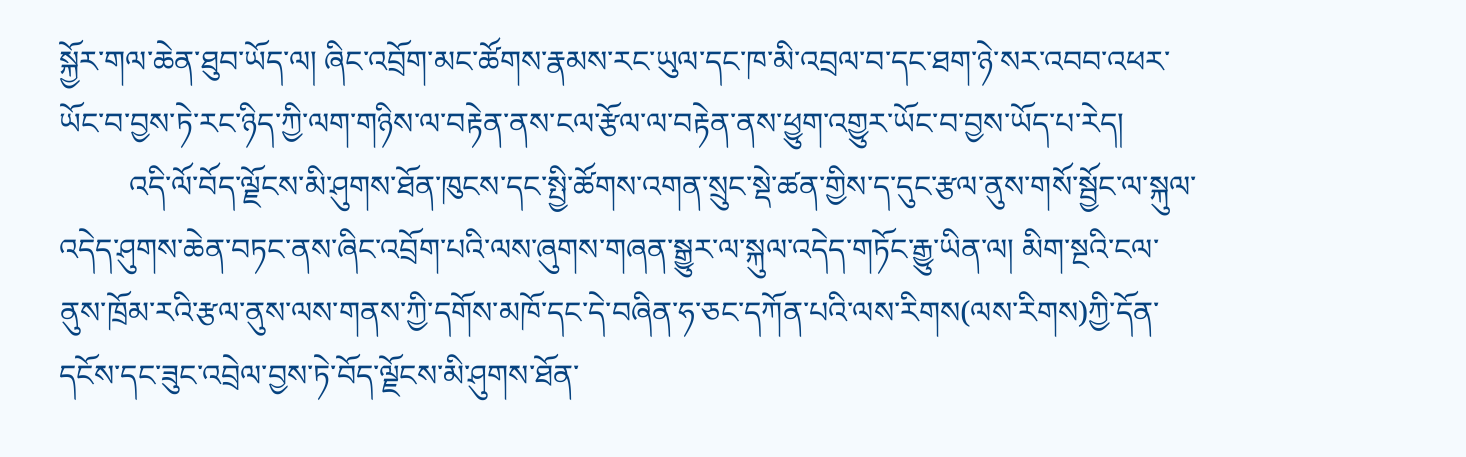སྐྱོར་གལ་ཆེན་ཐུབ་ཡོད་ལ། ཞིང་འབྲོག་མང་ཚོགས་རྣམས་རང་ཡུལ་དང་ཁ་མི་འབྲལ་བ་དང་ཐག་ཉེ་སར་འབབ་འཕར་ཡོང་བ་བྱས་ཏེ་རང་ཉིད་ཀྱི་ལག་གཉིས་ལ་བརྟེན་ནས་ངལ་རྩོལ་ལ་བརྟེན་ནས་ཕྱུག་འགྱུར་ཡོང་བ་བྱས་ཡོད་པ་རེད།
         འདི་ལོ་བོད་ལྗོངས་མི་ཤུགས་ཐོན་ཁུངས་དང་སྤྱི་ཚོགས་འགན་སྲུང་སྡེ་ཚན་གྱིས་ད་དུང་རྩལ་ནུས་གསོ་སྦྱོང་ལ་སྐུལ་འདེད་ཤུགས་ཆེན་བཏང་ནས་ཞིང་འབྲོག་པའི་ལས་ཞུགས་གཞན་སྒྱུར་ལ་སྐུལ་འདེད་གཏོང་རྒྱུ་ཡིན་ལ། མིག་སྔའི་ངལ་ནུས་ཁྲོམ་རའི་རྩལ་ནུས་ལས་གནས་ཀྱི་དགོས་མཁོ་དང་དེ་བཞིན་ཧ་ཅང་དཀོན་པའི་ལས་རིགས(ལས་རིགས)ཀྱི་དོན་དངོས་དང་ཟུང་འབྲེལ་བྱས་ཏེ་བོད་ལྗོངས་མི་ཤུགས་ཐོན་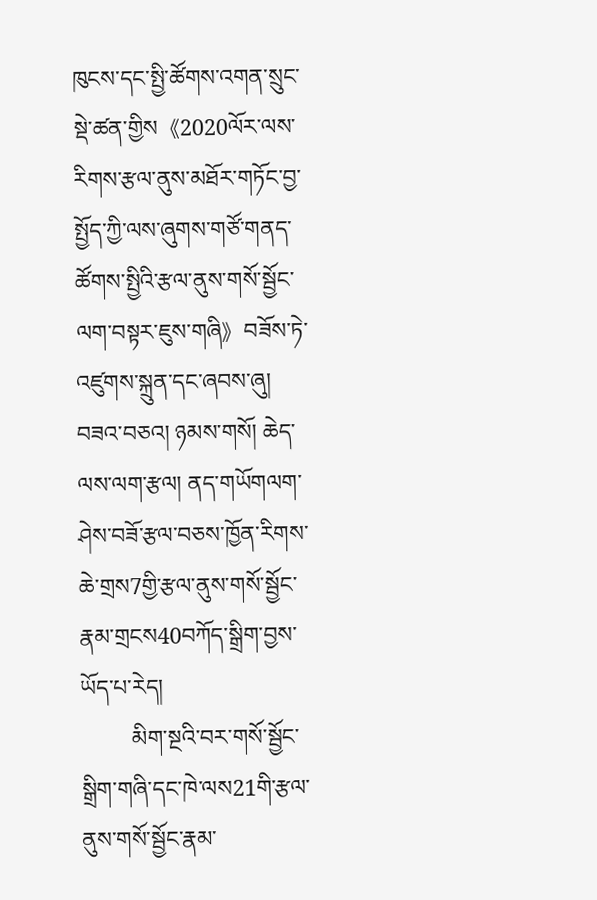ཁུངས་དང་སྤྱི་ཚོགས་འགན་སྲུང་སྡེ་ཚན་གྱིས《2020ལོར་ལས་རིགས་རྩལ་ནུས་མཐོར་གཏོང་བྱ་སྤྱོད་ཀྱི་ལས་ཞུགས་གཙོ་གནད་ཚོགས་སྤྱིའི་རྩལ་ནུས་གསོ་སྦྱོང་ལག་བསྟར་ཇུས་གཞི》བཟོས་ཏེ་འཛུགས་སྐྲུན་དང་ཞབས་ཞུ། བཟའ་བཅའ། ཉམས་གསོ། ཆེད་ལས་ལག་རྩལ། ནད་གཡོགལག་ཤེས་བཟོ་རྩལ་བཅས་ཁྱོན་རིགས་ཆེ་གྲས7གྱི་རྩལ་ནུས་གསོ་སྦྱོང་རྣམ་གྲངས40བཀོད་སྒྲིག་བྱས་ཡོད་པ་རེད།
         མིག་སྔའི་བར་གསོ་སྦྱོང་སྒྲིག་གཞི་དང་ཁེ་ལས21གི་རྩལ་ནུས་གསོ་སྦྱོང་རྣམ་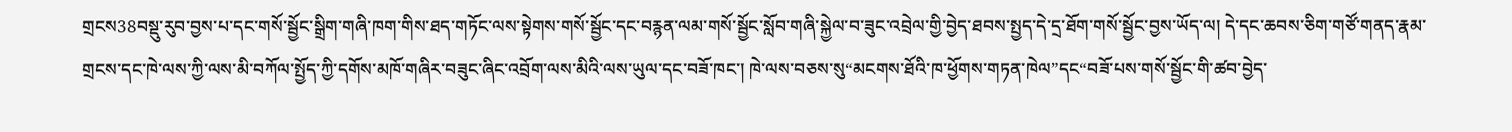གྲངས38བསྡུ་རུབ་བྱས་པ་དང་གསོ་སྦྱོང་སྒྲིག་གཞི་ཁག་གིས་ཐད་གཏོང་ལས་སྟེགས་གསོ་སྦྱོང་དང་བརྙན་ལམ་གསོ་སྦྱོང་སློབ་གཞི་སྐྱེལ་བ་ཟུང་འབྲེལ་གྱི་བྱེད་ཐབས་སྤྱད་དེ་དྲ་ཐོག་གསོ་སྦྱོང་བྱས་ཡོད་ལ། དེ་དང་ཆབས་ཅིག་གཙོ་གནད་རྣམ་གྲངས་དང་ཁེ་ལས་ཀྱི་ལས་མི་བཀོལ་སྤྱོད་ཀྱི་དགོས་མཁོ་གཞིར་བཟུང་ཞིང་འབྲོག་ལས་མིའི་ལས་ཡུལ་དང་བཟོ་ཁང་། ཁེ་ལས་བཅས་སུ“མངགས་ཐོའི་ཁ་ཕྱོགས་གཏན་ཁེལ”དང“བཟོ་པས་གསོ་སྦྱོང་གི་ཚབ་བྱེད་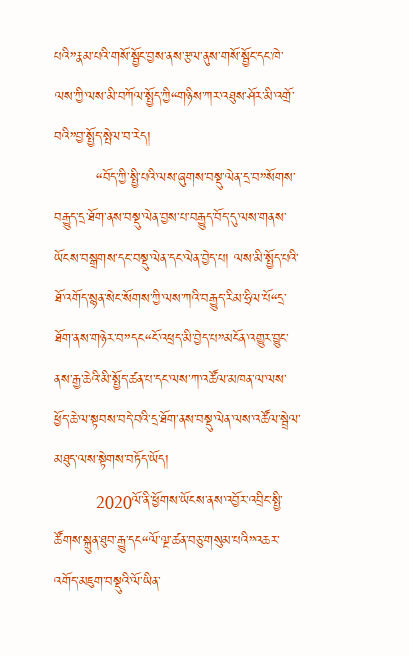པའི”རྣམ་པའི་གསོ་སྦྱོང་བྱས་ནས་རྩལ་ནུས་གསོ་སྦྱོང་དང་ཁེ་ལས་ཀྱི་ལས་མི་བཀོལ་སྤྱོད་ཀྱི“གཉིས་ཀར་འཐུས་ཤོར་མི་འགྲོ་བའི”བྱ་སྤྱོད་སྤེལ་བ་རེད།
         “བོད་ཀྱི་སྤྱི་པའི་ལས་ཞུགས་བསྡུ་ལེན་དྲ་བ”སོགས་བརྒྱུད་དྲ་ཐོག་ནས་བསྡུ་ལེན་བྱས་པ་བརྒྱུད་བོད་དུ་ལས་གནས་ཡོངས་བསྒྲགས་དང་བསྡུ་ལེན་དང་ལེན་བྱེད་པ། ལས་མི་སྤྱོད་པའི་ཐོ་འགོད་སྙན་སེང་སོགས་ཀྱི་ལས་ཀའི་བརྒྱུད་རིམ་ཧྲིལ་པོ“དྲ་ཐོག་ནས་གཉེར་བ”དང“ངོ་འཕྲད་མི་བྱེད་པ”མངོན་འགྱུར་བྱུང་ནས་རྒྱ་ཆེའི་མི་སྤྱོད་ཚན་པ་དང་ལས་ཀ་འཚོལ་མཁན་ལ་ལས་ཕྱོད་ཆེ་ལ་སྟབས་བདེ་བའི་དྲ་ཐོག་ནས་བསྡུ་ལེན་ལས་འཚོལ་སྦྲེལ་མཐུད་ལས་སྟེགས་བཏོད་ཡོད།
         2020ལོ་ནི་ཕྱོགས་ཡོངས་ནས་འབྱོར་འབྲིང་སྤྱི་ཚོགས་སྐྲུན་ཐུབ་རྒྱུ་དང“ལོ་ལྔ་ཚན་བཅུ་གསུམ་པའི”འཆར་འགོད་མཇུག་བསྡུའི་ལོ་ཡིན་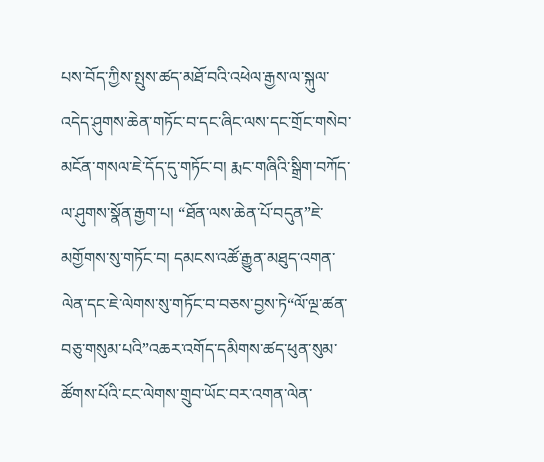པས་བོད་ཀྱིས་སྤུས་ཚད་མཐོ་བའི་འཕེལ་རྒྱས་ལ་སྐུལ་འདེད་ཤུགས་ཆེན་གཏོང་བ་དང་ཞིང་ལས་དང་གྲོང་གསེབ་མངོན་གསལ་ཇེ་དོད་དུ་གཏོང་བ། རྨང་གཞིའི་སྒྲིག་བཀོད་ལ་ཤུགས་སྣོན་རྒྱག་པ། “ཐོན་ལས་ཆེན་པོ་བདུན”ཇེ་མགྱོགས་སུ་གཏོང་བ། དམངས་འཚོ་རྒྱུན་མཐུད་འགན་ལེན་དང་ཇེ་ལེགས་སུ་གཏོང་བ་བཅས་བྱས་ཏེ“ལོ་ལྔ་ཚན་བཅུ་གསུམ་པའི”འཆར་འགོད་དམིགས་ཚད་ཕུན་སུམ་ཚོགས་པོའི་ངང་ལེགས་གྲུབ་ཡོང་བར་འགན་ལེན་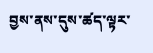བྱས་ནས་དུས་ཚད་ལྟར་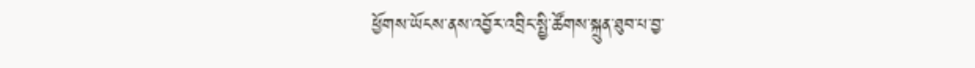ཕྱོགས་ཡོངས་ནས་འབྱོར་འབྲིང་སྤྱི་ཚོགས་སྐྲུན་ཐུབ་པ་བྱ་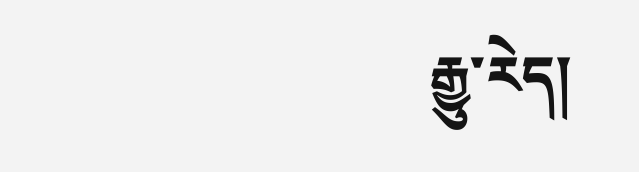རྒྱུ་རེད།